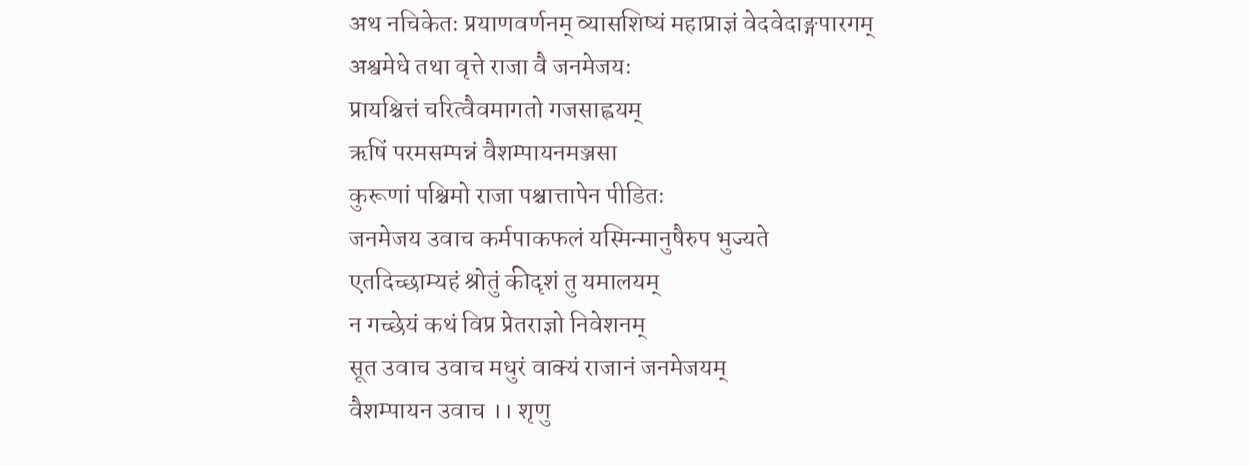अथ नचिकेतः प्रयाणवर्णनम् व्यासशिष्यं महाप्राज्ञं वेदवेदाङ्गपारगम्
अश्वमेधे तथा वृत्ते राजा वै जनमेजयः
प्रायश्चित्तं चरित्वैवमागतो गजसाह्वयम्
ऋषिं परमसम्पन्नं वैशम्पायनमञ्जसा
कुरूणां पश्चिमो राजा पश्चात्तापेन पीडितः
जनमेजय उवाच कर्मपाकफलं यस्मिन्मानुषैरुप भुज्यते
एतदिच्छाम्यहं श्रोतुं कीदृशं तु यमालयम्
न गच्छेयं कथं विप्र प्रेतराज्ञो निवेशनम्
सूत उवाच उवाच मधुरं वाक्यं राजानं जनमेजयम्
वैशम्पायन उवाच ।। शृणु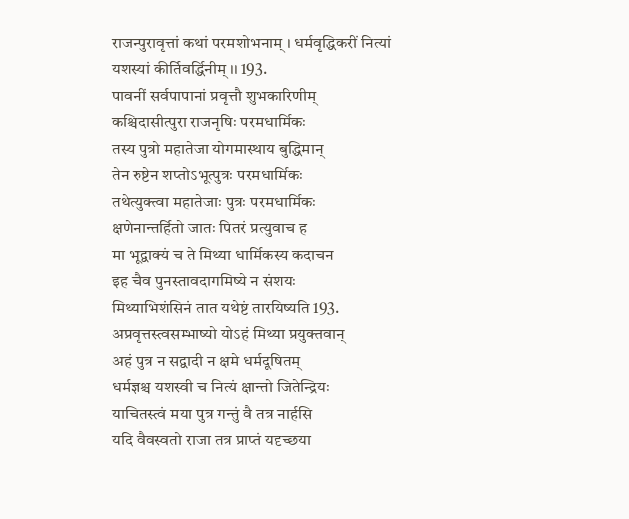राजन्पुरावृत्तां कथां परमशोभनाम् । धर्मवृद्धिकरीं नित्यां यशस्यां कीर्तिवर्द्धिनीम् ।। 193.
पावनीं सर्वपापानां प्रवृत्तौ शुभकारिणीम्
कश्चिदासीत्पुरा राजनृषिः परमधार्मिकः
तस्य पुत्रो महातेजा योगमास्थाय बुद्धिमान्
तेन रुष्टेन शप्तोऽभूत्पुत्रः परमधार्मिकः
तथेत्युक्त्वा महातेजाः पुत्रः परमधार्मिकः
क्षणेनान्तर्हितो जातः पितरं प्रत्युवाच ह
मा भूद्वाक्यं च ते मिथ्या धार्मिकस्य कदाचन
इह चैव पुनस्तावदागमिष्ये न संशयः
मिथ्याभिशंसिनं तात यथेष्टं तारयिष्यति 193.
अप्रवृत्तस्त्वसम्भाष्यो योऽहं मिथ्या प्रयुक्तवान्
अहं पुत्र न सद्वादी न क्षमे धर्मदूषितम्
धर्मज्ञश्च यशस्वी च नित्यं क्षान्तो जितेन्द्रियः
याचितस्त्वं मया पुत्र गन्तुं वै तत्र नार्हसि
यदि वैवस्वतो राजा तत्र प्राप्तं यदृच्छया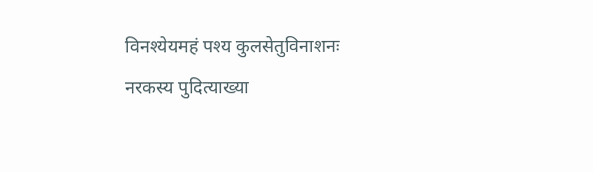विनश्येयमहं पश्य कुलसेतुविनाशनः
नरकस्य पुदित्याख्या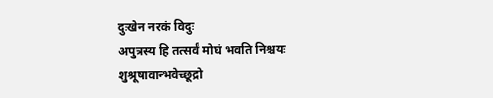दुःखेन नरकं विदुः
अपुत्रस्य हि तत्सर्वं मोघं भवति निश्चयः
शुश्रूषावान्भवेच्छूद्रो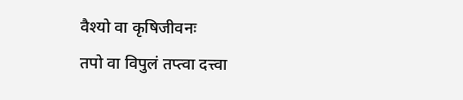वैश्यो वा कृषिजीवनः
तपो वा विपुलं तप्त्वा दत्त्वा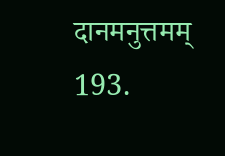दानमनुत्तमम् 193.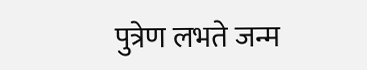पुत्रेण लभते जन्म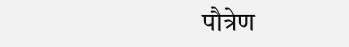पौत्रेण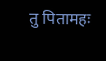तु पितामहः